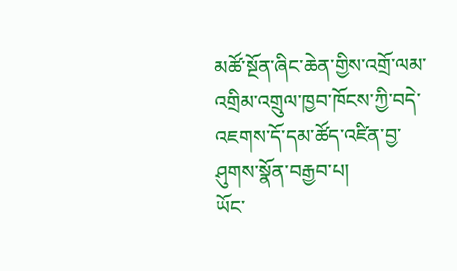མཚོ་སྔོན་ཞིང་ཆེན་གྱིས་འགྲོ་ལམ་འགྲིམ་འགྲུལ་ཁྱབ་ཁོངས་ཀྱི་བདེ་འཇགས་དོ་དམ་ཚོད་འཛིན་བྱ་ཤུགས་སྣོན་བརྒྱབ་པ།
ཡོང་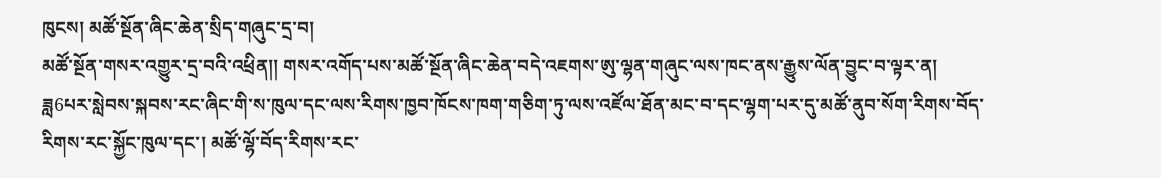ཁུངས། མཚོ་སྔོན་ཞིང་ཆེན་སྲིད་གཞུང་དྲ་བ།
མཚོ་སྔོན་གསར་འགྱུར་དྲ་བའི་འཕྲིན།། གསར་འགོད་པས་མཚོ་སྔོན་ཞིང་ཆེན་བདེ་འཇགས་ཨུ་ལྷན་གཞུང་ལས་ཁང་ནས་རྒྱུས་ལོན་བྱུང་བ་ལྟར་ན། ཟླ6པར་སླེབས་སྐབས་རང་ཞིང་གི་ས་ཁུལ་དང་ལས་རིགས་ཁྱབ་ཁོངས་ཁག་གཅིག་ཏུ་ལས་འཛོལ་ཐོན་མང་བ་དང་ལྷག་པར་དུ་མཚོ་ནུབ་སོག་རིགས་བོད་རིགས་རང་སྐྱོང་ཁུལ་དང་། མཚོ་ལྷོ་བོད་རིགས་རང་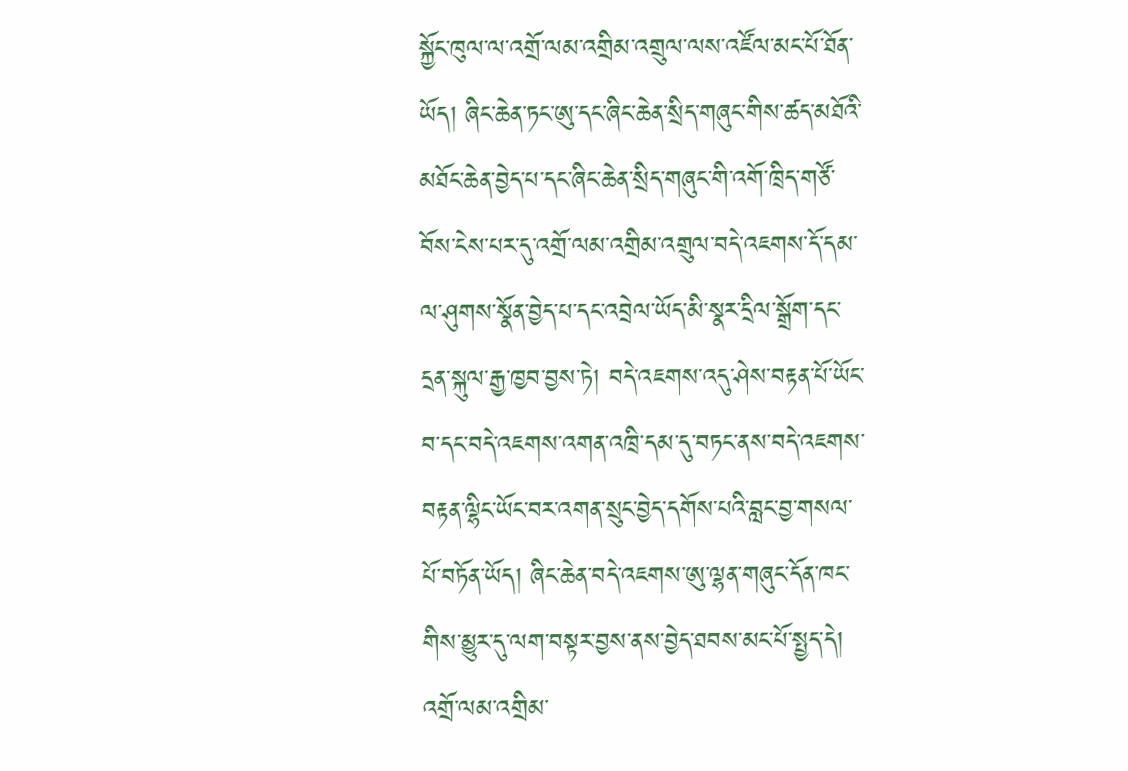སྐྱོང་ཁུལ་ལ་འགྲོ་ལམ་འགྲིམ་འགྲུལ་ལས་འཛོལ་མང་པོ་ཐོན་ཡོད། ཞིང་ཆེན་ཏང་ཨུ་དང་ཞིང་ཆེན་སྲིད་གཞུང་གིས་ཚད་མཐོའི་མཐོང་ཆེན་བྱེད་པ་དང་ཞིང་ཆེན་སྲིད་གཞུང་གི་འགོ་ཁྲིད་གཙོ་བོས་ངེས་པར་དུ་འགྲོ་ལམ་འགྲིམ་འགྲུལ་བདེ་འཇགས་དོ་དམ་ལ་ཤུགས་སྣོན་བྱེད་པ་དང་འབྲེལ་ཡོད་མི་སྣར་དྲིལ་སྒྲོག་དང་དྲན་སྐུལ་རྒྱ་ཁྱབ་བྱས་ཏེ། བདེ་འཇགས་འདུ་ཤེས་བརྟན་པོ་ཡོང་བ་དང་བདེ་འཇགས་འགན་འཁྲི་དམ་དུ་བཏང་ནས་བདེ་འཇགས་བརྟན་ལྷིང་ཡོང་བར་འགན་སྲུང་བྱེད་དགོས་པའི་བླང་བྱ་གསལ་པོ་བཏོན་ཡོད། ཞིང་ཆེན་བདེ་འཇགས་ཨུ་ལྷན་གཞུང་དོན་ཁང་གིས་མྱུར་དུ་ལག་བསྟར་བྱས་ནས་བྱེད་ཐབས་མང་པོ་སྤྱད་དེ། འགྲོ་ལམ་འགྲིམ་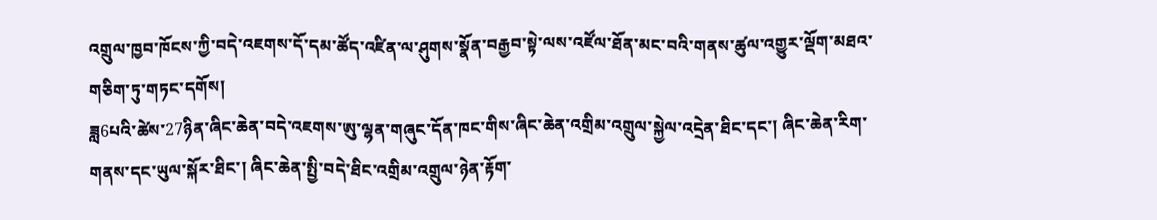འགྲུལ་ཁྱབ་ཁོངས་ཀྱི་བདེ་འཇགས་དོ་དམ་ཚོད་འཛིན་ལ་ཤུགས་སྣོན་བརྒྱབ་སྟེ་ལས་འཛོལ་ཐོན་མང་བའི་གནས་ཚུལ་འགྱུར་ལྡོག་མཐའ་གཅིག་ཏུ་གཏང་དགོས།
ཟླ6པའི་ཚེས་27ཉིན་ཞིང་ཆེན་བདེ་འཇགས་ཨུ་ལྷན་གཞུང་དོན་ཁང་གིས་ཞིང་ཆེན་འགྲིམ་འགྲུལ་སྐྱེལ་འདྲེན་ཐིང་དང་། ཞིང་ཆེན་རིག་གནས་དང་ཡུལ་སྐོར་ཐིང་། ཞིང་ཆེན་སྤྱི་བདེ་ཐིང་འགྲིམ་འགྲུལ་ཉེན་རྟོག་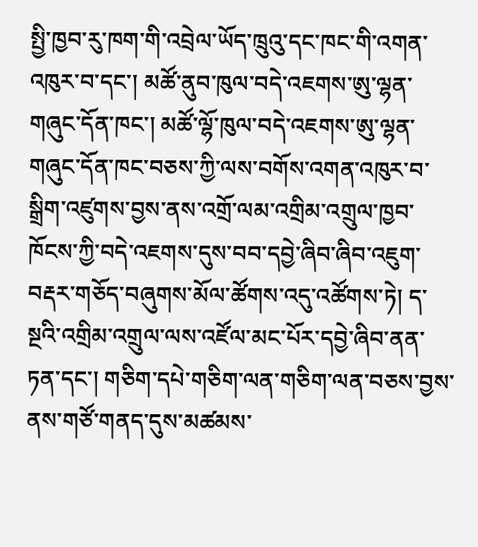སྤྱི་ཁྱབ་རུ་ཁག་གི་འབྲེལ་ཡོད་ཁྲུའུ་དང་ཁང་གི་འགན་འཁུར་བ་དང་། མཚོ་ནུབ་ཁུལ་བདེ་འཇགས་ཨུ་ལྷན་གཞུང་དོན་ཁང་། མཚོ་ལྷོ་ཁུལ་བདེ་འཇགས་ཨུ་ལྷན་གཞུང་དོན་ཁང་བཅས་ཀྱི་ལས་བགོས་འགན་འཁུར་བ་སྒྲིག་འཛུགས་བྱས་ནས་འགྲོ་ལམ་འགྲིམ་འགྲུལ་ཁྱབ་ཁོངས་ཀྱི་བདེ་འཇགས་དུས་བབ་དབྱེ་ཞིབ་ཞིབ་འཇུག་བརྡར་གཅོད་བཞུགས་མོལ་ཚོགས་འདུ་འཚོགས་ཏེ། ད་སྔའི་འགྲིམ་འགྲུལ་ལས་འཛོལ་མང་པོར་དབྱེ་ཞིབ་ནན་ཏན་དང་། གཅིག་དཔེ་གཅིག་ལན་གཅིག་ལན་བཅས་བྱས་ནས་གཙོ་གནད་དུས་མཚམས་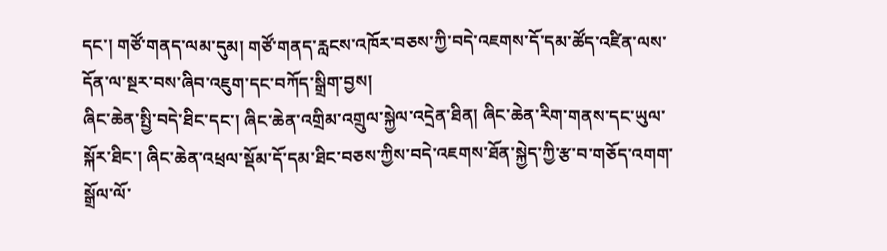དང་། གཙོ་གནད་ལམ་དུམ། གཙོ་གནད་རླངས་འཁོར་བཅས་ཀྱི་བདེ་འཇགས་དོ་དམ་ཚོད་འཛིན་ལས་དོན་ལ་སྔར་བས་ཞིབ་འཇུག་དང་བཀོད་སྒྲིག་བྱས།
ཞིང་ཆེན་སྤྱི་བདེ་ཐིང་དང་། ཞིང་ཆེན་འགྲིམ་འགྲུལ་སྐྱེལ་འདྲེན་ཐིན། ཞིང་ཆེན་རིག་གནས་དང་ཡུལ་སྐོར་ཐིང་། ཞིང་ཆེན་འཕྲལ་སྡོམ་དོ་དམ་ཐིང་བཅས་ཀྱིས་བདེ་འཇགས་ཐོན་སྐྱེད་ཀྱི་རྩ་བ་གཅོད་འགག་སྒྲོལ་ལོ་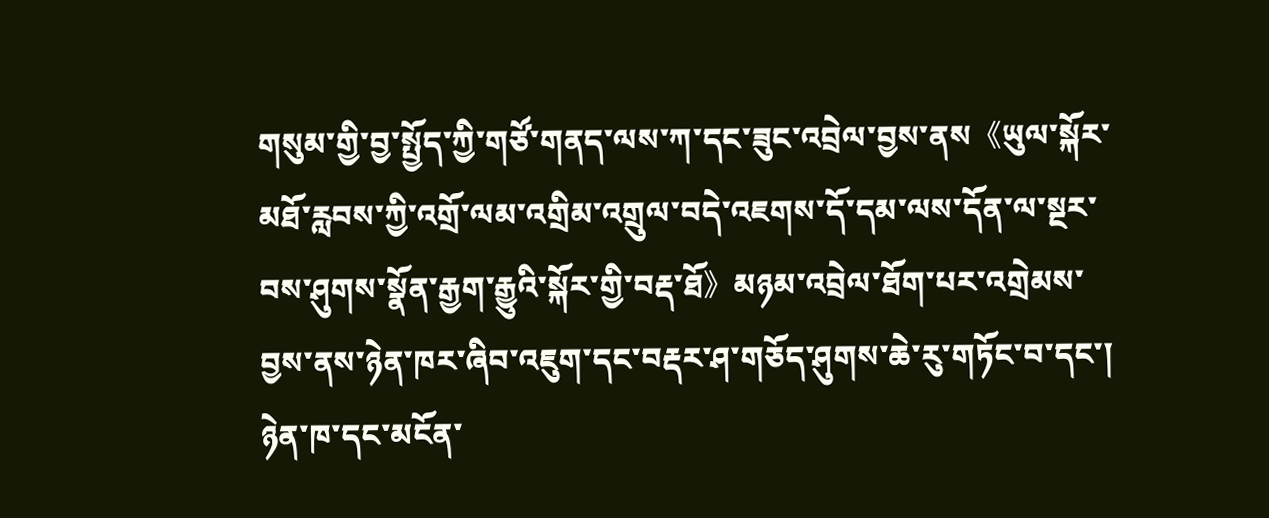གསུམ་གྱི་བྱ་སྤྱོད་ཀྱི་གཙོ་གནད་ལས་ཀ་དང་ཟུང་འབྲེལ་བྱས་ནས《ཡུལ་སྐོར་མཐོ་རླབས་ཀྱི་འགྲོ་ལམ་འགྲིམ་འགྲུལ་བདེ་འཇགས་དོ་དམ་ལས་དོན་ལ་སྔར་བས་ཤུགས་སྣོན་རྒྱག་རྒྱུའི་སྐོར་གྱི་བརྡ་ཐོ》མཉམ་འབྲེལ་ཐོག་པར་འགྲེམས་བྱས་ནས་ཉེན་ཁར་ཞིབ་འཇུག་དང་བརྡར་ཤ་གཅོད་ཤུགས་ཆེ་རུ་གཏོང་བ་དང་། ཉེན་ཁ་དང་མངོན་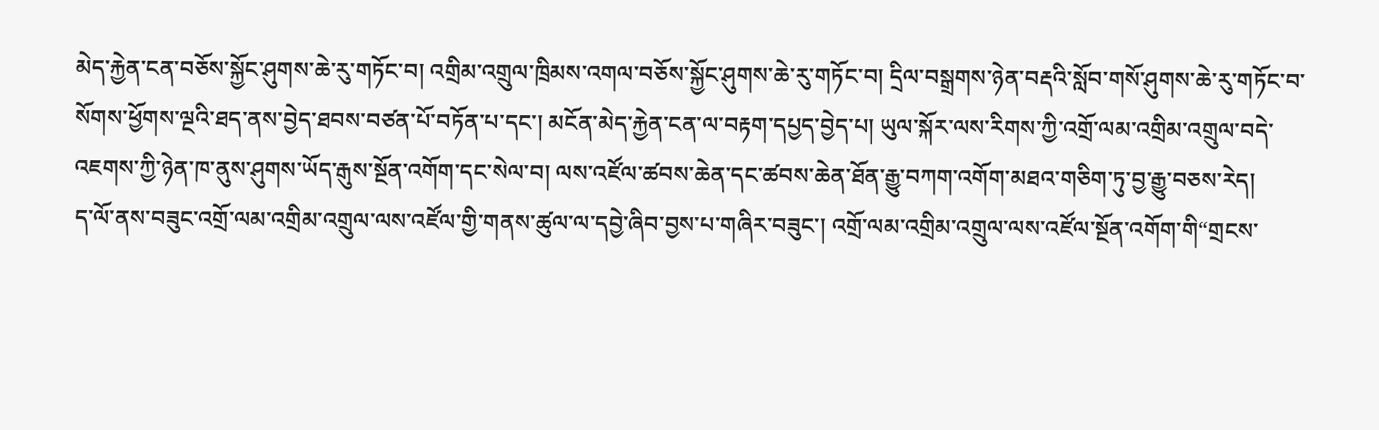མེད་རྐྱེན་ངན་བཅོས་སྐྱོང་ཤུགས་ཆེ་རུ་གཏོང་བ། འགྲིམ་འགྲུལ་ཁྲིམས་འགལ་བཅོས་སྐྱོང་ཤུགས་ཆེ་རུ་གཏོང་བ། དྲིལ་བསྒྲགས་ཉེན་བརྡའི་སློབ་གསོ་ཤུགས་ཆེ་རུ་གཏོང་བ་སོགས་ཕྱོགས་ལྔའི་ཐད་ནས་བྱེད་ཐབས་བཙན་པོ་བཏོན་པ་དང་། མངོན་མེད་རྐྱེན་ངན་ལ་བརྟག་དཔྱད་བྱེད་པ། ཡུལ་སྐོར་ལས་རིགས་ཀྱི་འགྲོ་ལམ་འགྲིམ་འགྲུལ་བདེ་འཇགས་ཀྱི་ཉེན་ཁ་ནུས་ཤུགས་ཡོད་རྒུས་སྔོན་འགོག་དང་སེལ་བ། ལས་འཛོལ་ཚབས་ཆེན་དང་ཚབས་ཆེན་ཐོན་རྒྱུ་བཀག་འགོག་མཐའ་གཅིག་ཏུ་བྱ་རྒྱུ་བཅས་རེད།
ད་ལོ་ནས་བཟུང་འགྲོ་ལམ་འགྲིམ་འགྲུལ་ལས་འཛོལ་གྱི་གནས་ཚུལ་ལ་དབྱེ་ཞིབ་བྱས་པ་གཞིར་བཟུང་། འགྲོ་ལམ་འགྲིམ་འགྲུལ་ལས་འཛོལ་སྔོན་འགོག་གི“གྲངས་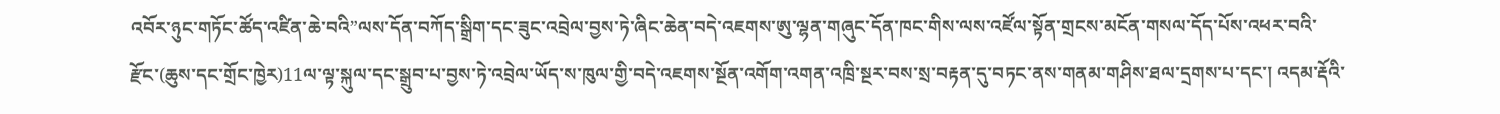འབོར་ཉུང་གཏོང་ཚོད་འཛིན་ཆེ་བའི”ལས་དོན་བཀོད་སྒྲིག་དང་ཟུང་འབྲེལ་བྱས་ཏེ་ཞིང་ཆེན་བདེ་འཇགས་ཨུ་ལྷན་གཞུང་དོན་ཁང་གིས་ལས་འཛོལ་སྟོན་གྲངས་མངོན་གསལ་དོད་པོས་འཕར་བའི་རྫོང་(ཆུས་དང་གྲོང་ཁྱེར)11ལ་ལྟ་སྐུལ་དང་སྒྲུབ་པ་བྱས་ཏེ་འབྲེལ་ཡོད་ས་ཁུལ་གྱི་བདེ་འཇགས་སྔོན་འགོག་འགན་འཁྲི་སྔར་བས་སྲ་བརྟན་དུ་བཏང་ནས་གནམ་གཤིས་ཐལ་དྲགས་པ་དང་། འདམ་རྡོའི་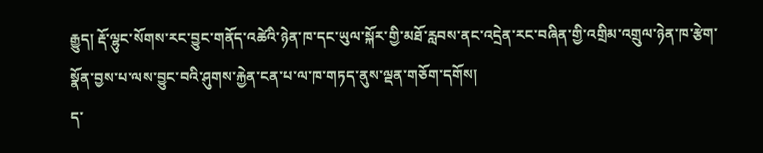རྒྱུད། རྡོ་ལྷུང་སོགས་རང་བྱུང་གནོད་འཚེའི་ཉེན་ཁ་དང་ཡུལ་སྐོར་གྱི་མཐོ་རླབས་ནང་འདྲེན་རང་བཞིན་གྱི་འགྲིམ་འགྲུལ་ཉེན་ཁ་རྩེག་སྣོན་བྱས་པ་ལས་བྱུང་བའི་ཤུགས་རྐྱེན་ངན་པ་ལ་ཁ་གཏད་ནུས་ལྡན་གཅོག་དགོས།
ད་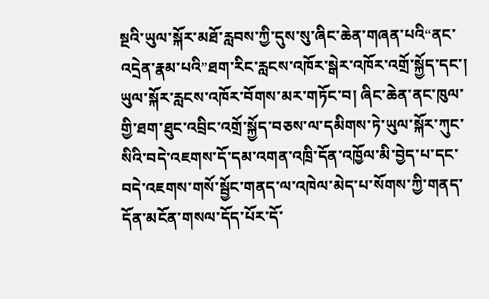སྔའི་ཡུལ་སྐོར་མཐོ་རླབས་ཀྱི་དུས་སུ་ཞིང་ཆེན་གཞན་པའི“ནང་འདྲེན་རྣམ་པའི”ཐག་རིང་རླངས་འཁོར་སྒེར་འཁོར་འགྲོ་སྐྱོད་དང་། ཡུལ་སྐོར་རླངས་འཁོར་བོགས་མར་གཏོང་བ། ཞིང་ཆེན་ནང་ཁུལ་གྱི་ཐག་ཐུང་འབྲིང་འགྲོ་སྐྱོད་བཅས་ལ་དམིགས་ཏེ་ཡུལ་སྐོར་ཀུང་སིའི་བདེ་འཇགས་དོ་དམ་འགན་འཁྲི་དོན་འཁྱོལ་མི་བྱེད་པ་དང་བདེ་འཇགས་གསོ་སྦྱོང་གནད་ལ་འཁེལ་མེད་པ་སོགས་ཀྱི་གནད་དོན་མངོན་གསལ་དོད་པོར་དོ་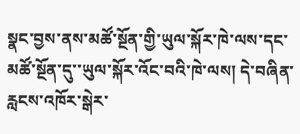སྣང་བྱས་ནས་མཚོ་སྔོན་གྱི་ཡུལ་སྐོར་ཁེ་ལས་དང་མཚོ་སྔོན་དུ་་ཡུལ་སྐོར་འོང་བའི་ཁེ་ལས། དེ་བཞིན་རླངས་འཁོར་སྒེར་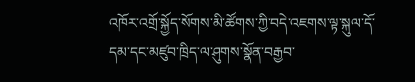འཁོར་འགྲོ་སྐྱོད་སོགས་མི་ཚོགས་ཀྱི་བདེ་འཇགས་ལྟ་སྐུལ་དོ་དམ་དང་མཛུབ་ཁྲིད་ལ་ཤུགས་སྣོན་བརྒྱབ་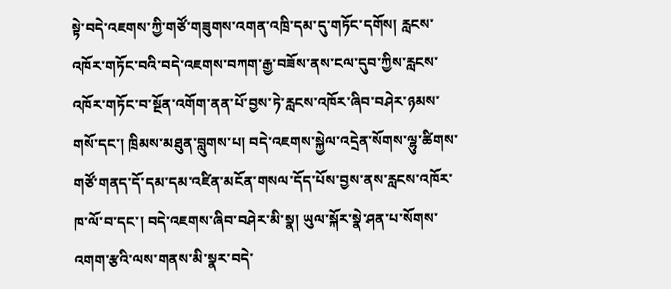སྟེ་བདེ་འཇགས་ཀྱི་གཙོ་གཟུགས་འགན་འཁྲི་དམ་དུ་གཏོང་དགོས། རླངས་འཁོར་གཏོང་བའི་བདེ་འཇགས་བཀག་རྒྱ་བཟོས་ནས་ངལ་དུབ་ཀྱིས་རླངས་འཁོར་གཏོང་བ་སྔོན་འགོག་ནན་པོ་བྱས་ཏེ་རླངས་འཁོར་ཞིབ་བཤེར་ཉམས་གསོ་དང་། ཁྲིམས་མཐུན་བླུགས་པ། བདེ་འཇགས་སྐྱེལ་འདྲེན་སོགས་ལྷུ་ཚིགས་གཙོ་གནད་དོ་དམ་དམ་འཛིན་མངོན་གསལ་དོད་པོས་བྱས་ནས་རླངས་འཁོར་ཁ་ལོ་བ་དང་། བདེ་འཇགས་ཞིབ་བཤེར་མི་སྣ། ཡུལ་སྐོར་སྣེ་ཤན་པ་སོགས་འགག་རྩའི་ལས་གནས་མི་སྣར་བདེ་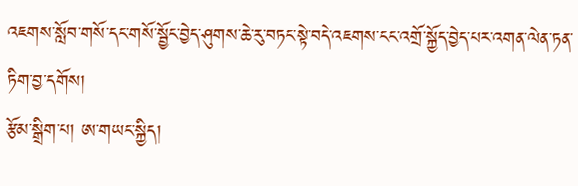འཇགས་སློབ་གསོ་དང་གསོ་སྦྱོང་བྱེད་ཤུགས་ཆེ་རུ་བཏང་སྟེ་བདེ་འཇགས་ངང་འགྲོ་སྐྱོད་བྱེད་པར་འགན་ལེན་ཏན་ཏིག་བྱ་དགོས།
རྩོམ་སྒྲིག་པ། ཨ་གཡང་སྐྱིད།